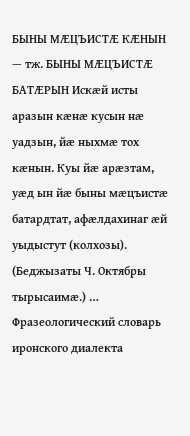БЫНЫ МÆЦЪИСТÆ КÆНЫН — тж. БЫНЫ МÆЦЪИСТÆ БАТÆРЫН Искæй исты аразын кæнæ кусын нæ уадзын, йæ ныхмæ тох кæнын. Куы йæ арæзтам, уæд ын йæ быны мæцъистæ батардтат, афæлдахинаг æй уыдыстут (колхозы). (Беджызаты Ч. Октябры тырысаимæ.) … Фразеологический словарь иронского диалекта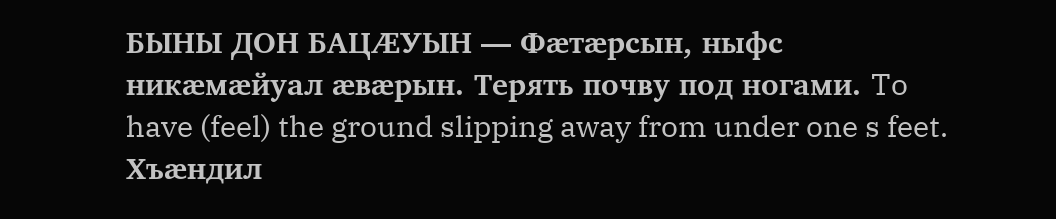БЫНЫ ДОН БАЦÆУЫН — Фæтæрсын, ныфс никæмæйуал æвæрын. Терять почву под ногами. To have (feel) the ground slipping away from under one s feet. Хъæндил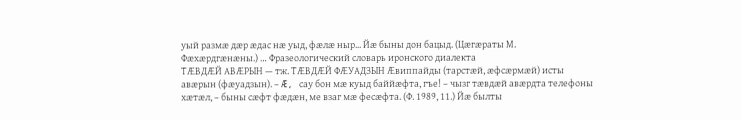уый размæ дæр æдас нæ уыд, фæлæ ныр... Йæ быны дон бацыд. (Цæгæраты М. Фæхæрдгæнæны.) … Фразеологический словарь иронского диалекта
ТÆВДÆЙ АВÆРЫН — тж. ТÆВДÆЙ ФÆУАДЗЫН Æвиппайды (тарстæй, æфсæрмæй) исты авæрын (фæуадзын). – Æ, сау бон мæ куыд баййæфта, гъе! – чызг тæвдæй авæрдта телефоны хæтæл, – быны сæфт фæдæн, ме взаг мæ фесæфта. (Ф. 1989, 11.) Йæ былты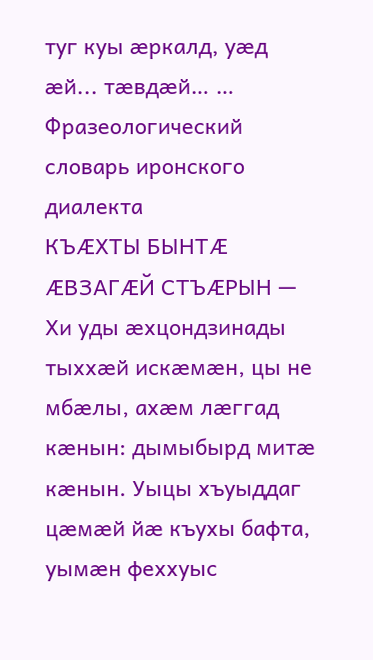туг куы æркалд, уæд æй... тæвдæй… … Фразеологический словарь иронского диалекта
КЪÆХТЫ БЫНТÆ ÆВЗАГÆЙ СТЪÆРЫН — Хи уды æхцондзинады тыххæй искæмæн, цы не мбæлы, ахæм лæггад кæнын: дымыбырд митæ кæнын. Уыцы хъуыддаг цæмæй йæ къухы бафта, уымæн феххуыс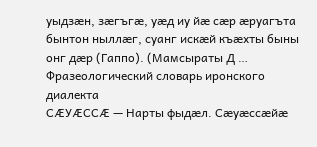уыдзæн, зæгъгæ, уæд иу йæ сæр æруагъта бынтон ныллæг, суанг искæй къæхты быны онг дæр (Гаппо). (Мамсыраты Д … Фразеологический словарь иронского диалекта
СÆУÆССÆ — Нарты фыдæл. Сæуæссæйæ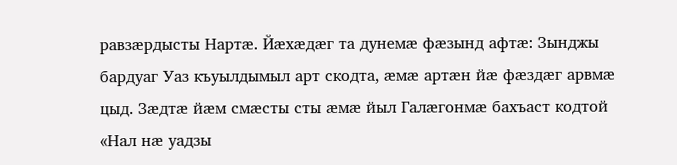равзæрдысты Нартæ. Йæхæдæг та дунемæ фæзынд афтæ: Зынджы бардуаг Уаз къуылдымыл арт скодта, æмæ артæн йæ фæздæг арвмæ цыд. Зæдтæ йæм смæсты сты æмæ йыл Галæгонмæ бахъаст кодтой «Нал нæ уадзы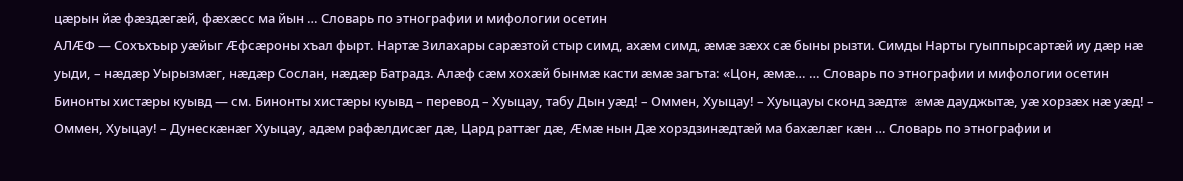цæрын йæ фæздæгæй, фæхæсс ма йын … Словарь по этнографии и мифологии осетин
АЛÆФ — Сохъхъыр уæйыг Æфсæроны хъал фырт. Нартæ Зилахары сарæзтой стыр симд, ахæм симд, æмæ зæхх сæ быны рызти. Симды Нарты гуыппырсартæй иу дæр нæ уыди, – нæдæр Уырызмæг, нæдæр Сослан, нæдæр Батрадз. Алæф сæм хохæй бынмæ касти æмæ загъта: «Цон, æмæ… … Словарь по этнографии и мифологии осетин
Бинонты хистæры куывд — см. Бинонты хистæры куывд – перевод – Хуыцау, табу Дын уæд! – Оммен, Хуыцау! – Хуыцауы сконд зæдтæ æмæ дауджытæ, уæ хорзæх нæ уæд! – Оммен, Хуыцау! – Дунескæнæг Хуыцау, адæм рафæлдисæг дæ, Цард раттæг дæ, Æмæ нын Дæ хорздзинæдтæй ма бахæлæг кæн … Словарь по этнографии и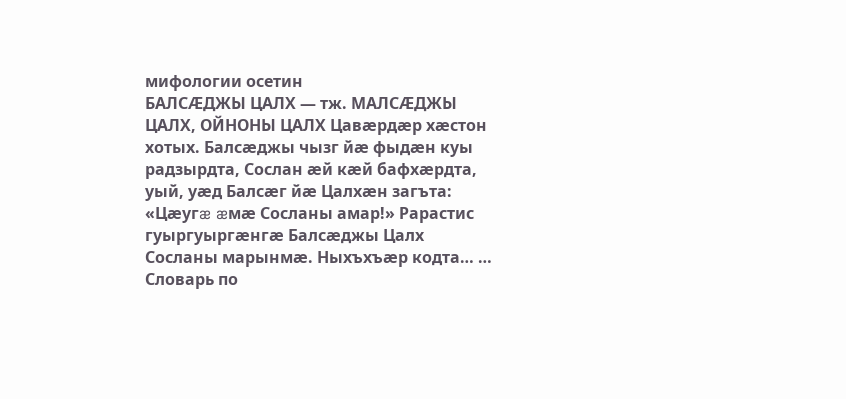мифологии осетин
БАЛСÆДЖЫ ЦАЛХ — тж. МАЛСÆДЖЫ ЦАЛХ, ОЙНОНЫ ЦАЛХ Цавæрдæр хæстон хотых. Балсæджы чызг йæ фыдæн куы радзырдта, Сослан æй кæй бафхæрдта, уый, уæд Балсæг йæ Цалхæн загъта: «Цæугæ æмæ Сосланы амар!» Рарастис гуыргуыргæнгæ Балсæджы Цалх Сосланы марынмæ. Ныхъхъæр кодта… … Словарь по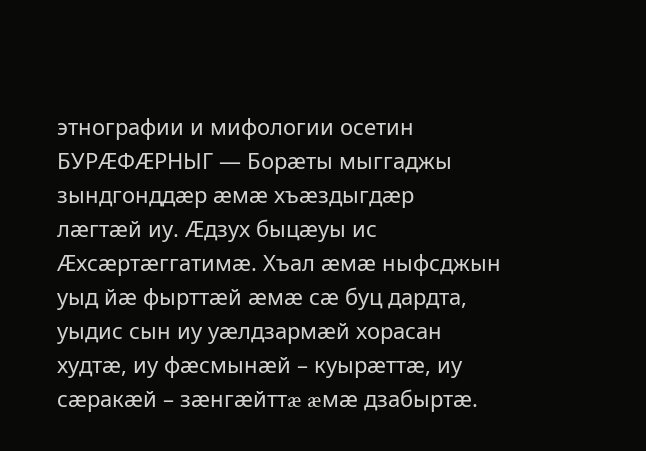этнографии и мифологии осетин
БУРÆФÆРНЫГ — Борæты мыггаджы зындгонддæр æмæ хъæздыгдæр лæгтæй иу. Æдзух быцæуы ис Æхсæртæггатимæ. Хъал æмæ ныфсджын уыд йæ фырттæй æмæ сæ буц дардта, уыдис сын иу уæлдзармæй хорасан худтæ, иу фæсмынæй – куырæттæ, иу сæракæй – зæнгæйттæ æмæ дзабыртæ.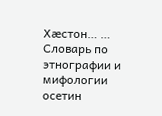Хæстон… … Словарь по этнографии и мифологии осетин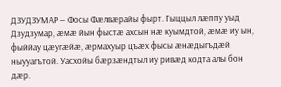ДЗУДЗУМАР — Фосы Фæлвæрайы фырт. Гыццыл лæппу уыд Дзудзумар, æмæ йын фыстæ ахсын нæ куымдтой, æмæ иу ын, фыййау цæугæйæ, æрмахуыр цъæх фысы æнæдыгъдæй ныууагътой. Уасхойы бæрзæндтыл иу ривæд кодта алы бон дæр.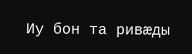Иу бон та ривæды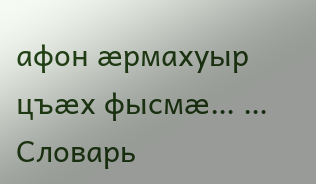афон æрмахуыр цъæх фысмæ… … Словарь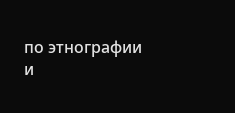по этнографии и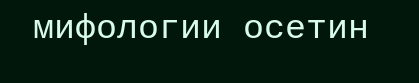мифологии осетин